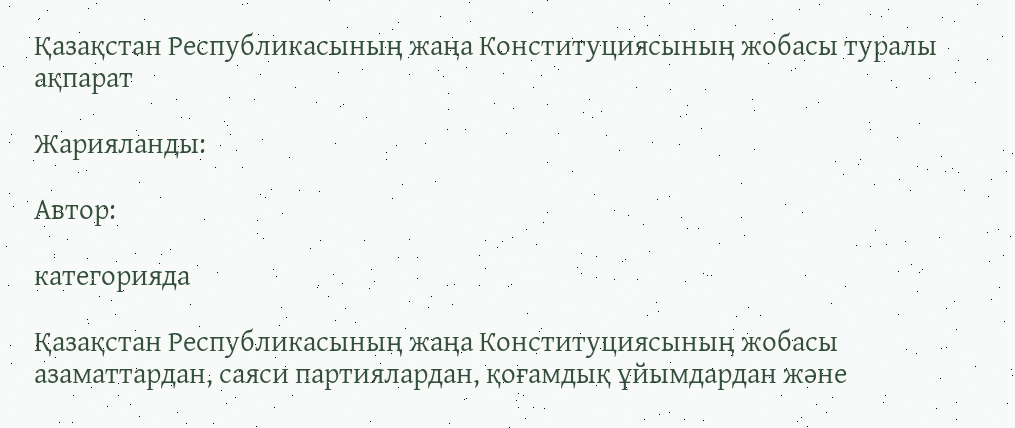Қазақстан Республикасының жаңа Конституциясының жобасы туралы ақпарат

Жарияланды:

Автор:

категорияда

Қазақстан Республикасының жаңа Конституциясының жобасы азаматтардан, саяси партиялардан, қоғамдық ұйымдардан және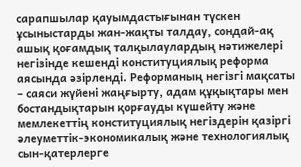сарапшылар қауымдастығынан түскен ұсыныстарды жан-жақты талдау, сондай-ақ ашық қоғамдық талқылаулардың нәтижелері негізінде кешенді конституциялық реформа аясында әзірленді. Реформаның негізгі мақсаты – саяси жүйені жаңғырту, адам құқықтары мен бостандықтарын қорғауды күшейту және мемлекеттің конституциялық негіздерін қазіргі әлеуметтік-экономикалық және технологиялық сын-қатерлерге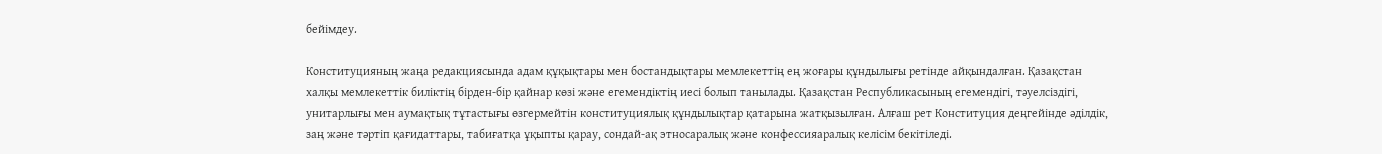бейімдеу.

Конституцияның жаңа редакциясында адам құқықтары мен бостандықтары мемлекеттің ең жоғары құндылығы ретінде айқындалған. Қазақстан халқы мемлекеттік биліктің бірден-бір қайнар көзі және егемендіктің иесі болып танылады. Қазақстан Республикасының егемендігі, тәуелсіздігі, унитарлығы мен аумақтық тұтастығы өзгермейтін конституциялық құндылықтар қатарына жатқызылған. Алғаш рет Конституция деңгейінде әділдік, заң және тәртіп қағидаттары, табиғатқа ұқыпты қарау, сондай-ақ этносаралық және конфессияаралық келісім бекітіледі.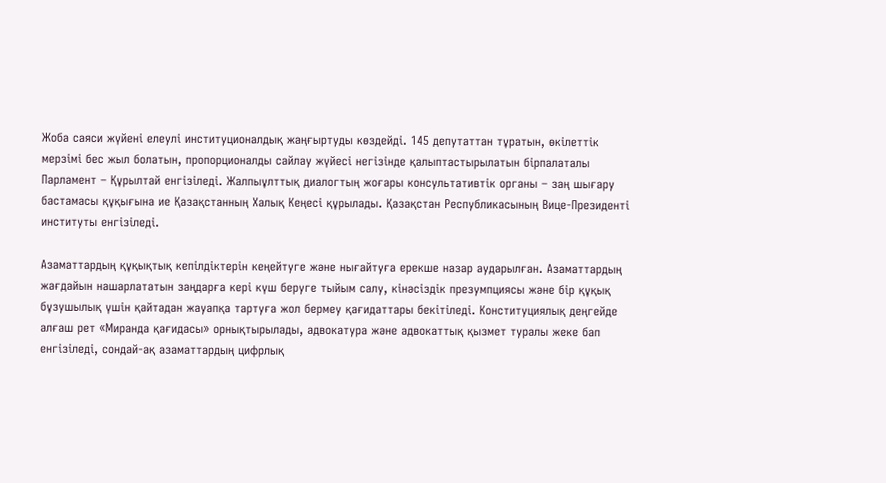Жоба саяси жүйені елеулі институционалдық жаңғыртуды көздейді. 145 депутаттан тұратын, өкілеттік мерзімі бес жыл болатын, пропорционалды сайлау жүйесі негізінде қалыптастырылатын бірпалаталы Парламент – Құрылтай енгізіледі. Жалпыұлттық диалогтың жоғары консультативтік органы – заң шығару бастамасы құқығына ие Қазақстанның Халық Кеңесі құрылады. Қазақстан Республикасының Вице-Президенті институты енгізіледі.

Азаматтардың құқықтық кепілдіктерін кеңейтуге және нығайтуға ерекше назар аударылған. Азаматтардың жағдайын нашарлататын заңдарға кері күш беруге тыйым салу, кінәсіздік презумпциясы және бір құқық бұзушылық үшін қайтадан жауапқа тартуға жол бермеу қағидаттары бекітіледі. Конституциялық деңгейде алғаш рет «Миранда қағидасы» орнықтырылады, адвокатура және адвокаттық қызмет туралы жеке бап енгізіледі, сондай-ақ азаматтардың цифрлық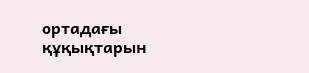ортадағы құқықтарын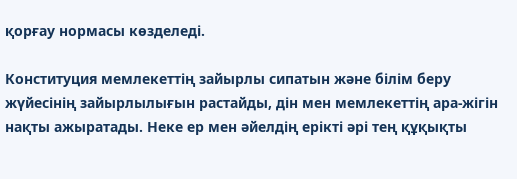қорғау нормасы көзделеді.

Конституция мемлекеттің зайырлы сипатын және білім беру жүйесінің зайырлылығын растайды, дін мен мемлекеттің ара-жігін нақты ажыратады. Неке ер мен әйелдің ерікті әрі тең құқықты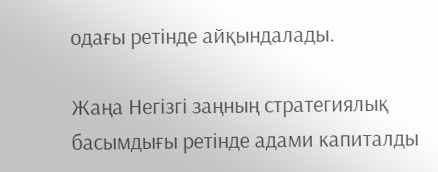одағы ретінде айқындалады.

Жаңа Негізгі заңның стратегиялық басымдығы ретінде адами капиталды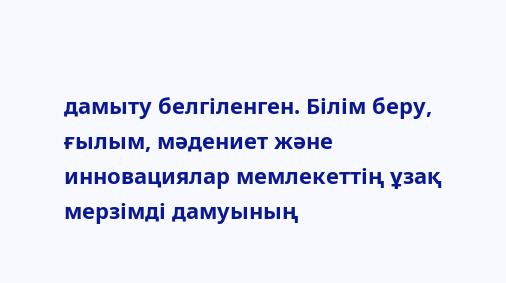дамыту белгіленген. Білім беру, ғылым, мәдениет және инновациялар мемлекеттің ұзақ мерзімді дамуының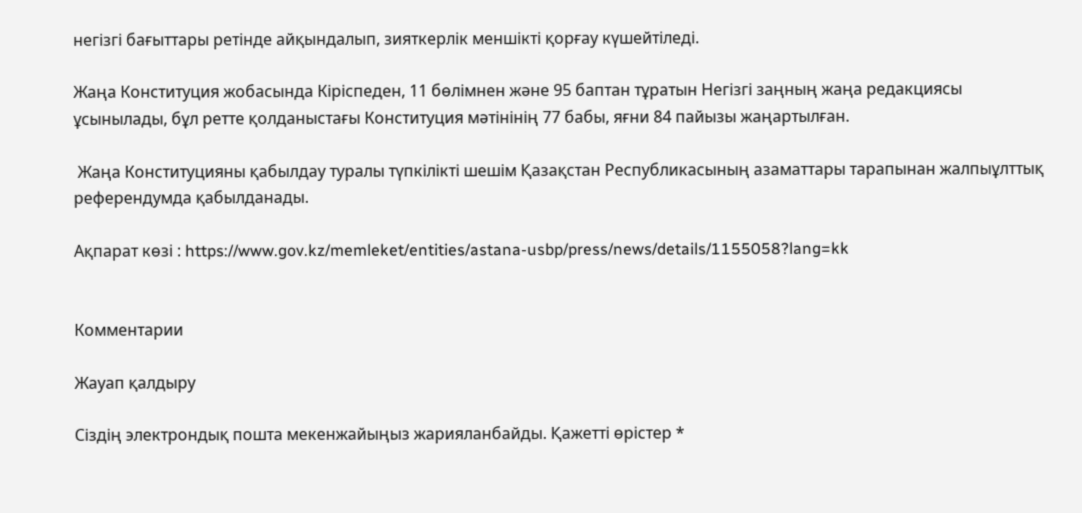негізгі бағыттары ретінде айқындалып, зияткерлік меншікті қорғау күшейтіледі.

Жаңа Конституция жобасында Кіріспеден, 11 бөлімнен және 95 баптан тұратын Негізгі заңның жаңа редакциясы ұсынылады, бұл ретте қолданыстағы Конституция мәтінінің 77 бабы, яғни 84 пайызы жаңартылған.

 Жаңа Конституцияны қабылдау туралы түпкілікті шешім Қазақстан Республикасының азаматтары тарапынан жалпыұлттық референдумда қабылданады.

Ақпарат көзі : https://www.gov.kz/memleket/entities/astana-usbp/press/news/details/1155058?lang=kk


Комментарии

Жауап қалдыру

Сіздің электрондық пошта мекенжайыңыз жарияланбайды. Қажетті өрістер *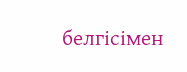белгісімен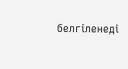белгіленеді